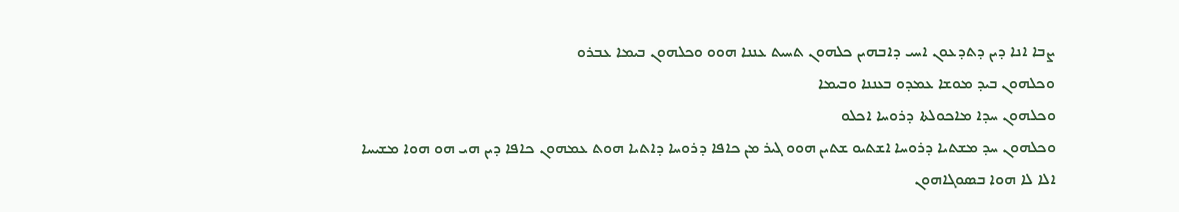ܨܒܐ ܐܢܐ ܕܝܢ ܕܬܕܥܘܢ ܐܚܝ ܕܐܒܗܝܢ ܟܠܗܘܢ ܬܚܝܬ ܥܢܢܐ ܗܘܘ ܘܟܠܗܘܢ ܒܝܡܐ ܥܒܪܘ
ܘܟܠܗܘܢ ܒܝܕ ܡܘܫܐ ܥܡܕܘ ܒܥܢܢܐ ܘܒܝܡܐ
ܘܟܠܗܘܢ ܚܕܐ ܡܐܟܘܠܬܐ ܕܪܘܚܐ ܐܟܠܘ
ܘܟܠܗܘܢ ܚܕ ܡܫܬܝܐ ܕܪܘܚܐ ܐܫܬܝܘ ܫܬܝܢ ܗܘܘ ܓܝܪ ܡܢ ܟܐܦܐ ܕܪܘܚܐ ܕܐܬܝܐ ܗܘܬ ܥܡܗܘܢ ܟܐܦܐ ܕܝܢ ܗܝ ܗܘ ܗܘܐ ܡܫܝܚܐ
ܐܠܐ ܠܐ ܗܘܐ ܒܤܘܓܐܗܘܢ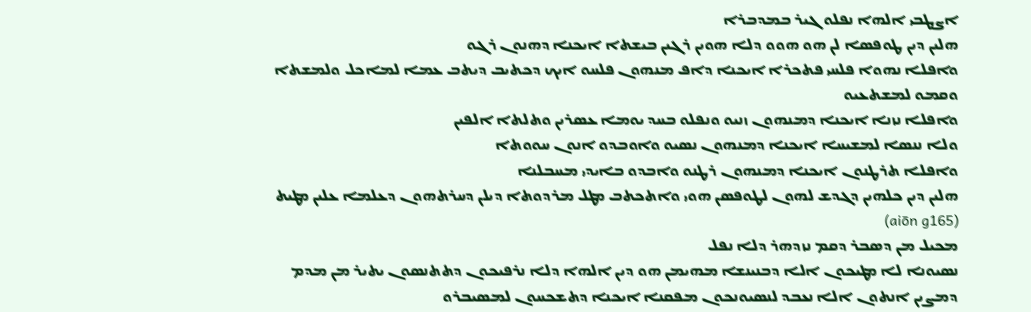ܐܨܛܒܝ ܐܠܗܐ ܢܦܠܘ ܓܝܪ ܒܡܕܒܪܐ
ܗܠܝܢ ܕܝܢ ܛܘܦܤܐ ܠܢ ܗܘ ܗܘܘ ܕܠܐ ܗܘܝܢ ܪܓܝܢ ܒܝܫܬܐ ܐܝܟܢܐ ܕܗܢܘܢ ܪܓܘ
ܘܐܦܠܐ ܢܗܘܐ ܦܠܚܝ ܦܬܟܪܐ ܐܝܟܢܐ ܕܐܦ ܡܢܗܘܢ ܦܠܚܘ ܐܝܟ ܕܟܬܝܒ ܕܝܬܒ ܥܡܐ ܠܡܐܟܠ ܘܠܡܫܬܐ ܘܩܡܘ ܠܡܫܬܥܝܘ
ܘܐܦܠܐ ܢܙܢܐ ܐܝܟܢܐ ܕܡܢܗܘܢ ܙܢܝܘ ܘܢܦܠܘ ܒܚܕ ܝܘܡܐ ܥܤܪܝܢ ܘܬܠܬܐ ܐܠܦܝܢ
ܘܠܐ ܢܢܤܐ ܠܡܫܝܚܐ ܐܝܟܢܐ ܕܡܢܗܘܢ ܢܤܝܘ ܘܐܘܒܕܘ ܐܢܘܢ ܚܘܘܬܐ
ܘܐܦܠܐ ܬܪܛܢܘܢ ܐܝܟܢܐ ܕܡܢܗܘܢ ܪܛܢܘ ܘܐܒܕܘ ܒܐܝܕܝ ܡܚܒܠܢܐ
ܗܠܝܢ ܕܝܢ ܟܠܗܝܢ ܕܓܕܫ ܠܗܘܢ ܠܛܘܦܤܢ ܗܘܝ ܘܐܬܟܬܒ ܡܛܠ ܡܪܕܘܬܐ ܕܝܠܢ ܕܚܪܬܗܘܢ ܕܥܠܡܐ ܥܠܝܢ ܡܛܝܬ (aiōn g165)
ܡܟܝܠ ܡܢ ܕܤܒܪ ܕܩܡ ܢܙܕܗܪ ܕܠܐ ܢܦܠ
ܢܤܝܘܢܐ ܠܐ ܡܛܝܟܘܢ ܐܠܐ ܕܒܢܝܢܫܐ ܡܗܝܡܢ ܗܘ ܕܝܢ ܐܠܗܐ ܕܠܐ ܢܪܦܝܟܘܢ ܕܬܬܢܤܘܢ ܝܬܝܪ ܡܢ ܡܕܡ ܕܡܨܝܢ ܐܢܬܘܢ ܐܠܐ ܢܥܒܕ ܠܢܤܝܘܢܟܘܢ ܡܦܩܢܐ ܐܝܟܢܐ ܕܬܫܟܚܘܢ ܠܡܤܝܒܪܘ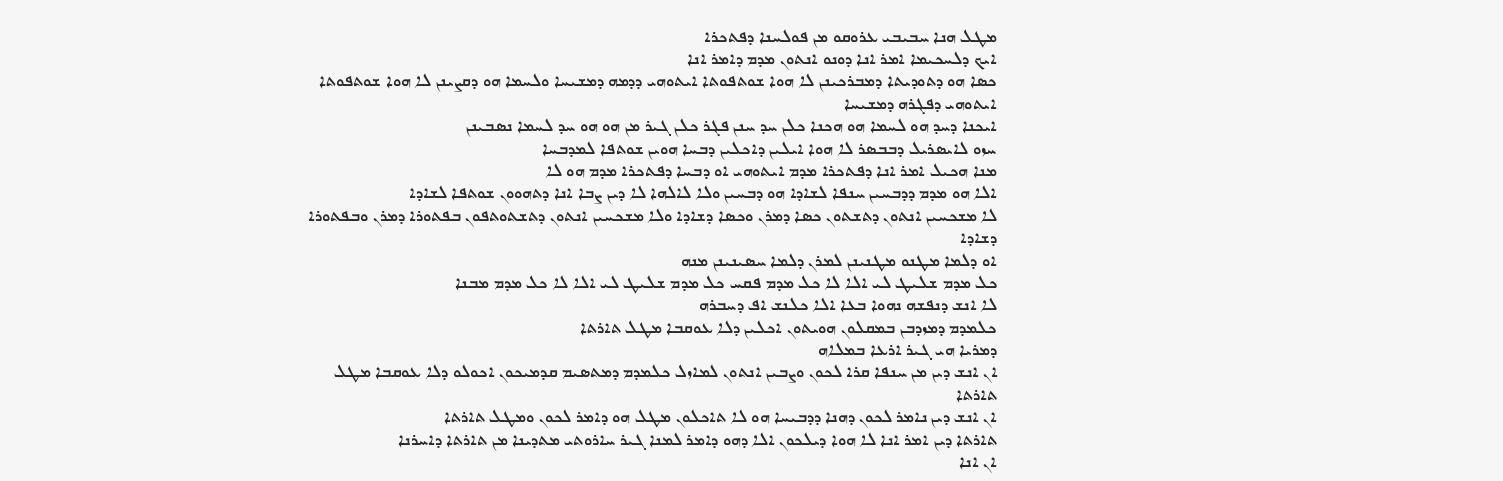ܡܛܠ ܗܢܐ ܚܒܝܒܝ ܥܪܘܩܘ ܡܢ ܦܘܠܚܢܐ ܕܦܬܟܪܐ
ܐܝܟ ܕܠܚܟܝܡܐ ܐܡܪ ܐܢܐ ܕܘܢܘ ܐܢܬܘܢ ܡܕܡ ܕܐܡܪ ܐܢܐ
ܟܤܐ ܗܘ ܕܬܘܕܝܬܐ ܕܡܒܪܟܝܢܢ ܠܐ ܗܘܐ ܫܘܬܦܘܬܐ ܐܝܬܘܗܝ ܕܕܡܗ ܕܡܫܝܚܐ ܘܠܚܡܐ ܗܘ ܕܩܨܝܢܢ ܠܐ ܗܘܐ ܫܘܬܦܘܬܐ ܐܝܬܘܗܝ ܕܦܓܪܗ ܕܡܫܝܚܐ
ܐܝܟܢܐ ܕܚܕ ܗܘ ܠܚܡܐ ܗܘ ܗܟܢܐ ܟܠܢ ܚܕ ܚܢܢ ܦܓܪ ܟܠܢ ܓܝܪ ܡܢ ܗܘ ܗܘ ܚܕ ܠܚܡܐ ܢܤܒܝܢܢ
ܚܙܘ ܠܐܝܤܪܝܠ ܕܒܒܤܪ ܠܐ ܗܘܐ ܐܝܠܝܢ ܕܐܟܠܝܢ ܕܒܚܐ ܗܘܝܢ ܫܘܬܦܐ ܠܡܕܒܚܐ
ܡܢܐ ܗܟܝܠ ܐܡܪ ܐܢܐ ܕܦܬܟܪܐ ܡܕܡ ܐܝܬܘܗܝ ܐܘ ܕܒܚܐ ܕܦܬܟܪܐ ܡܕܡ ܗܘ ܠܐ
ܐܠܐ ܗܘ ܡܕܡ ܕܕܒܚܝܢ ܚܢܦܐ ܠܫܐܕܐ ܗܘ ܕܒܚܝܢ ܘܠܐ ܠܐܠܗܐ ܠܐ ܕܝܢ ܨܒܐ ܐܢܐ ܕܬܗܘܘܢ ܫܘܬܦܐ ܠܫܐܕܐ
ܠܐ ܡܫܟܚܝܢ ܐܢܬܘܢ ܕܬܫܬܘܢ ܟܤܐ ܕܡܪܢ ܘܟܤܐ ܕܫܐܕܐ ܘܠܐ ܡܫܟܚܝܢ ܐܢܬܘܢ ܕܬܫܬܘܬܦܘܢ ܒܦܬܘܪܐ ܕܡܪܢ ܘܒܦܬܘܪܐ ܕܫܐܕܐ
ܐܘ ܕܠܡܐ ܡܛܢܘ ܡܛܢܝܢܢ ܠܡܪܢ ܕܠܡܐ ܚܤܝܢܝܢܢ ܡܢܗ
ܟܠ ܡܕܡ ܫܠܝܛ ܠܝ ܐܠܐ ܠܐ ܟܠ ܡܕܡ ܦܩܚ ܟܠ ܡܕܡ ܫܠܝܛ ܠܝ ܐܠܐ ܠܐ ܟܠ ܡܕܡ ܡܒܢܐ
ܠܐ ܐܢܫ ܕܢܦܫܗ ܢܗܘܐ ܒܥܐ ܐܠܐ ܟܠܢܫ ܐܦ ܕܚܒܪܗ
ܟܠܡܕܡ ܕܡܙܕܒܢ ܒܡܩܠܘܢ ܗܘܝܬܘܢ ܐܟܠܝܢ ܕܠܐ ܥܘܩܒܐ ܡܛܠ ܬܐܪܬܐ
ܕܡܪܝܐ ܗܝ ܓܝܪ ܐܪܥܐ ܒܡܠܐܗ
ܐܢ ܐܢܫ ܕܝܢ ܡܢ ܚܢܦܐ ܩܪܐ ܠܟܘܢ ܘܨܒܝܢ ܐܢܬܘܢ ܠܡܐܙܠ ܟܠܡܕܡ ܕܡܬܤܝܡ ܩܕܡܝܟܘܢ ܐܟܘܠܘ ܕܠܐ ܥܘܩܒܐ ܡܛܠ ܬܐܪܬܐ
ܐܢ ܐܢܫ ܕܝܢ ܢܐܡܪ ܠܟܘܢ ܕܗܢܐ ܕܕܒܝܚܐ ܗܘ ܠܐ ܬܐܟܠܘܢ ܡܛܠ ܗܘ ܕܐܡܪ ܠܟܘܢ ܘܡܛܠ ܬܐܪܬܐ
ܬܐܪܬܐ ܕܝܢ ܐܡܪ ܐܢܐ ܠܐ ܗܘܐ ܕܝܠܟܘܢ ܐܠܐ ܕܗܘ ܕܐܡܪ ܠܡܢܐ ܓܝܪ ܚܐܪܘܬܝ ܡܬܕܝܢܐ ܡܢ ܬܐܪܬܐ ܕܐܚܪܢܐ
ܐܢ ܐܢܐ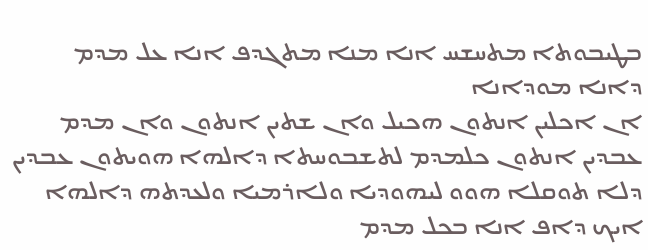ܒܛܝܒܘܬܐ ܡܬܚܫܚ ܐܢܐ ܡܢܐ ܡܬܓܕܦ ܐܢܐ ܥܠ ܡܕܡ ܕܐܢܐ ܡܘܕܐܢܐ
ܐܢ ܐܟܠܝܢ ܐܢܬܘܢ ܗܟܝܠ ܘܐܢ ܫܬܝܢ ܐܢܬܘܢ ܘܐܢ ܡܕܡ ܥܒܕܝܢ ܐܢܬܘܢ ܟܠܡܕܡ ܠܬܫܒܘܚܬܐ ܕܐܠܗܐ ܗܘܝܬܘܢ ܥܒܕܝܢ
ܕܠܐ ܬܘܩܠܐ ܗܘܘ ܠܝܗܘܕܝܐ ܘܠܐܪܡܝܐ ܘܠܥܕܬܗ ܕܐܠܗܐ
ܐܝܟ ܕܐܦ ܐܢܐ ܒܟܠ ܡܕܡ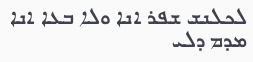ܠܟܠܢܫ ܫܦܪ ܐܢܐ ܘܠܐ ܒܥܐ ܐܢܐ ܡܕܡ ܕܠܝ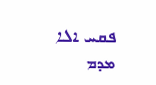ܦܩܚ ܐܠܐ ܡܕܡ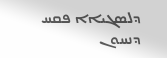ܕܠܤܓܝܐܐ ܦܩܚ ܕܢܚܘܢ